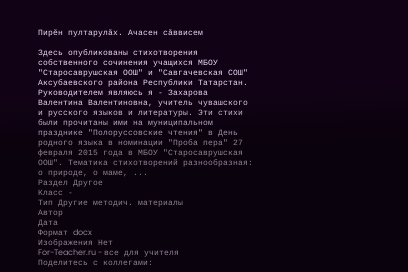Пирĕн пултарулăх. Ачасен сăввисем

Здесь опубликованы стихотворения собственного сочинения учащихся МБОУ "Старосаврушская ООШ" и "Савгачевская СОШ" Аксубаевского района Республики Татарстан. Руководителем являюсь я - Захарова Валентина Валентиновна, учитель чувашского и русского языков и литературы. Эти стихи были прочитаны ими на муниципальном празднике "Полоруссовские чтения" в День родного языка в номинации "Проба пера" 27 февраля 2015 года в МБОУ "Старосаврушская ООШ". Тематика стихотворений разнообразная: о природе, о маме, ...
Раздел Другое
Класс -
Тип Другие методич. материалы
Автор
Дата
Формат docx
Изображения Нет
For-Teacher.ru - все для учителя
Поделитесь с коллегами: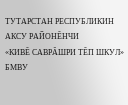ТУТАРСТАН РЕСПУБЛИКИН
АКСУ РАЙОНĔНЧИ
«КИВĔ САВРĂШРИ ТĔП ШКУЛ» БМВУ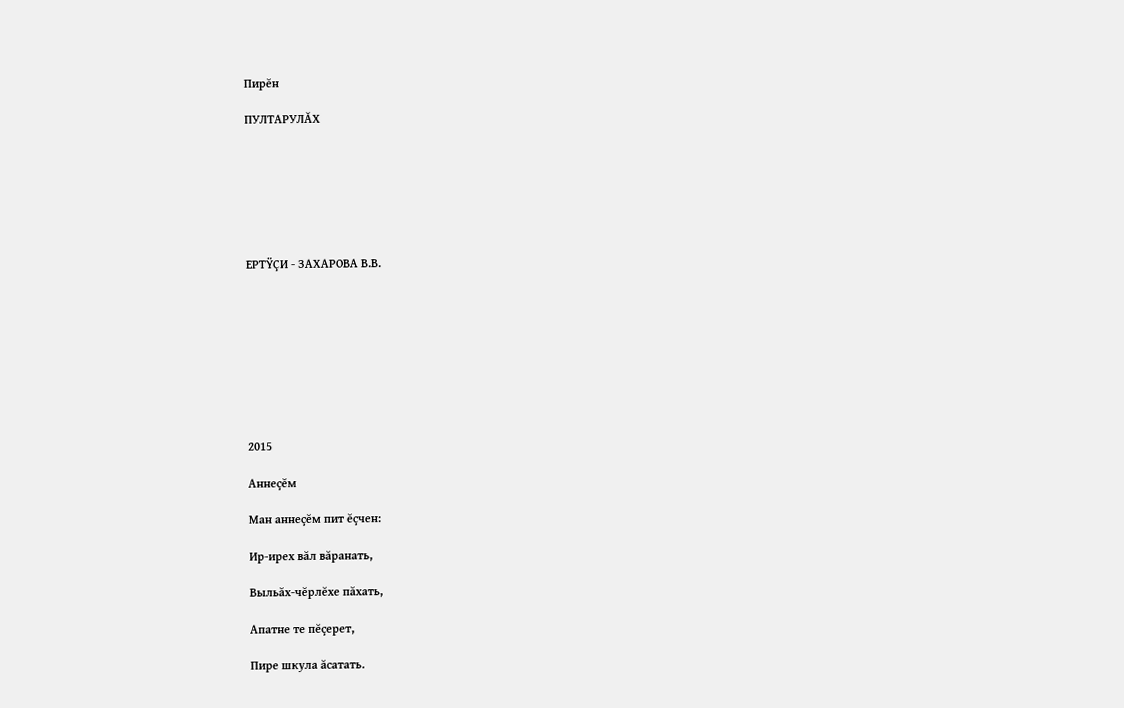Пирĕн

ПУЛТАРУЛĂХ







ЕРТŸÇИ - ЗАХАРОВА В.В.









2015

Аннеçĕм

Ман аннеçĕм пит ĕçчен:

Ир-ирех вăл вăранать,

Выльăх-чĕрлĕхе пăхать,

Апатне те пĕçерет,

Пире шкула ăсатать.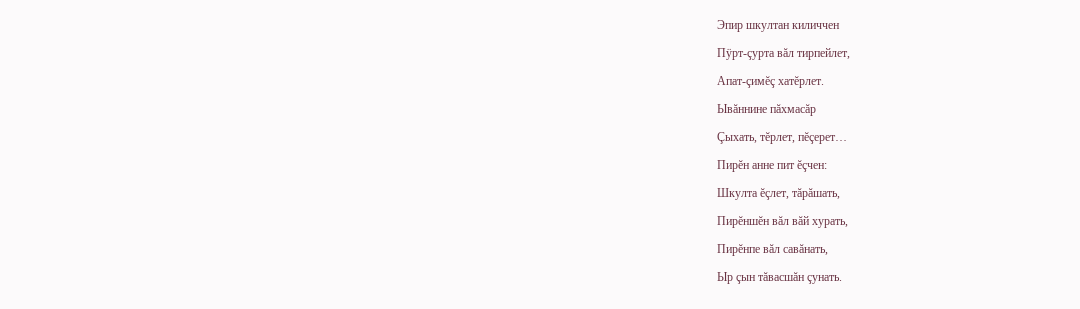Эпир шкултан киличчен

Пÿрт-çурта вăл тирпейлет,

Апат-çимĕç хатĕрлет.

Ывăннине пăхмасăр

Çыхать, тĕрлет, пĕçерет…

Пирĕн анне пит ĕçчен:

Шкулта ĕçлет, тăрăшать,

Пирĕншĕн вăл вăй хурать,

Пирĕнпе вăл савăнать,

Ыр çын тăвасшăн çунать.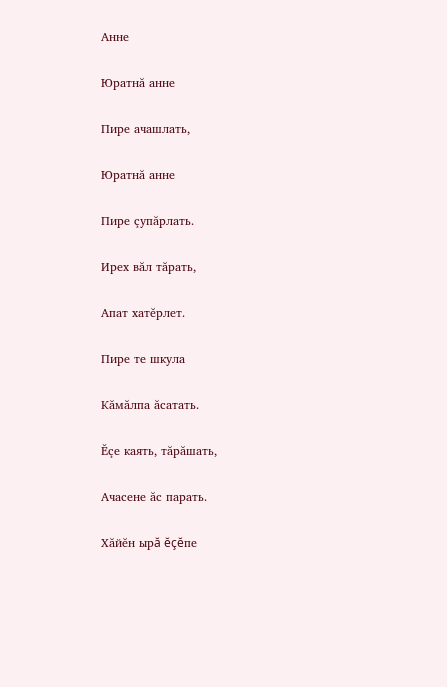Анне

Юратнă анне

Пире ачашлать,

Юратнă анне

Пире çупăрлать.

Ирех вăл тăрать,

Апат хатĕрлет.

Пире те шкула

Кăмăлпа ăсатать.

Ĕçе каять, тăрăшать,

Ачасене ăс парать.

Хăйĕн ырă ĕçĕпе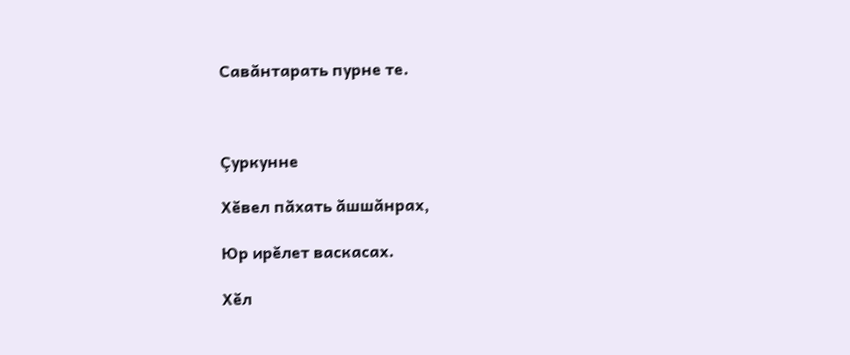Савăнтарать пурне те.



Çуркунне

Хĕвел пăхать ăшшăнрах,

Юр ирĕлет васкасах.

Хĕл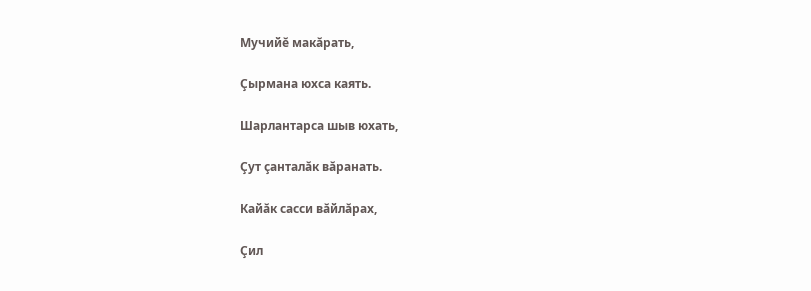Мучийĕ макăрать,

Çырмана юхса каять.

Шарлантарса шыв юхать,

Çут çанталăк вăранать.

Кайăк сасси вăйлăрах,

Çил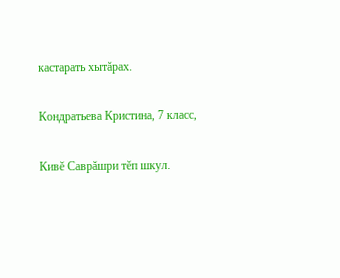кастарать хытăрах.

Кондратьева Кристина, 7 класс,

Кивĕ Саврăшри тĕп шкул.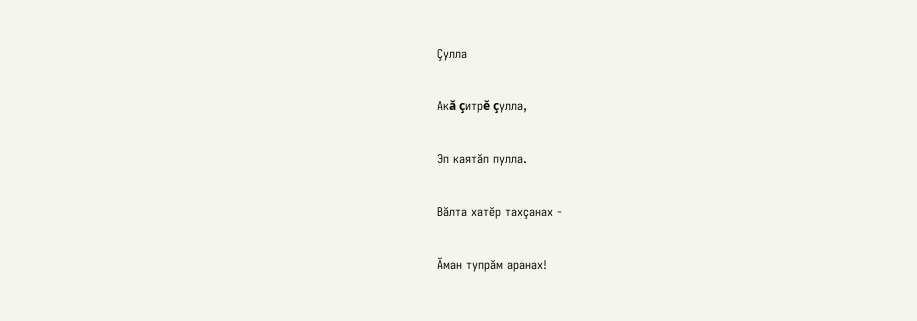Çулла

Акă çитрĕ çулла,

Эп каятăп пулла.

Вăлта хатĕр тахçанах -

Ăман тупрăм аранах!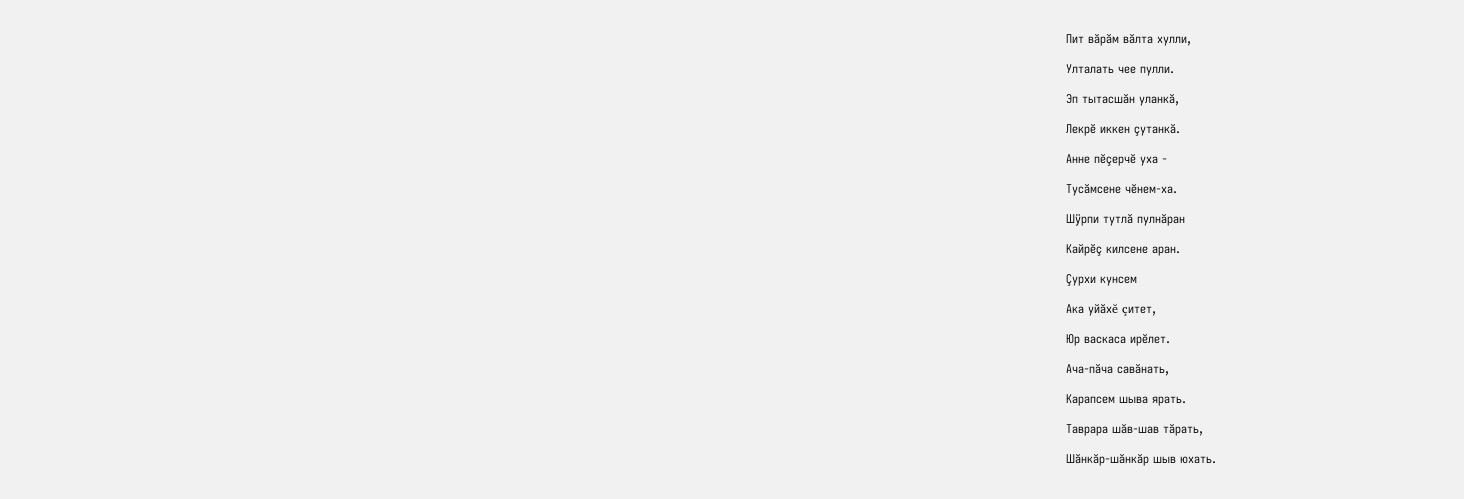Пит вăрăм вăлта хулли,

Улталать чее пулли.

Эп тытасшăн уланкă,

Лекрĕ иккен çутанкă.

Анне пĕçерчĕ уха -

Тусăмсене чĕнем-ха.

Шÿрпи тутлă пулнăран

Кайрĕç килсене аран.

Çурхи кунсем

Ака уйăхĕ çитет,

Юр васкаса ирĕлет.

Ача-пăча савăнать,

Карапсем шыва ярать.

Таврара шăв-шав тăрать,

Шăнкăр-шăнкăр шыв юхать.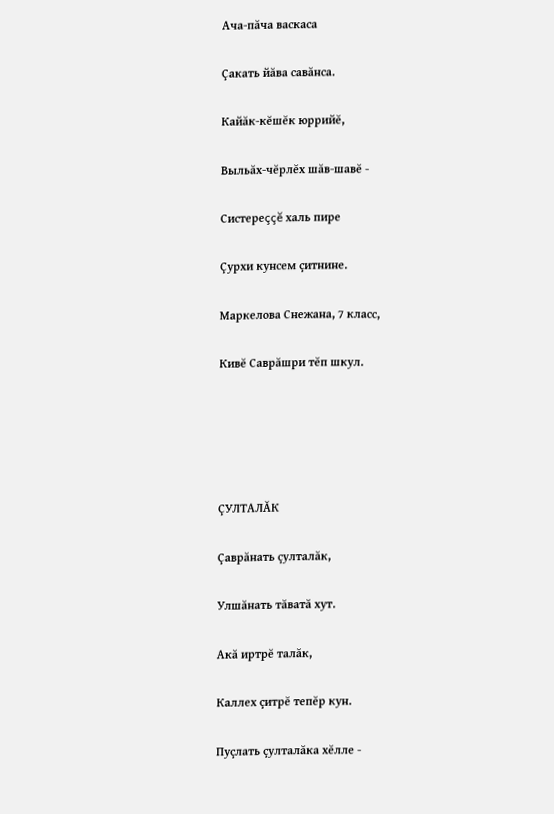Ача-пăча васкаса

Çакать йăва савăнса.

Кайăк-кĕшĕк юррийĕ,

Выльăх-чĕрлĕх шăв-шавĕ -

Систереççĕ халь пире

Çурхи кунсем çитнине.

Маркелова Снежана, 7 класс,

Кивĕ Саврăшри тĕп шкул.





ÇУЛТАЛĂК

Çаврăнать çулталăк,

Улшăнать тăватă хут.

Акă иртрĕ талăк,

Каллех çитрĕ тепĕр кун.

Пуçлать çулталăка хĕлле -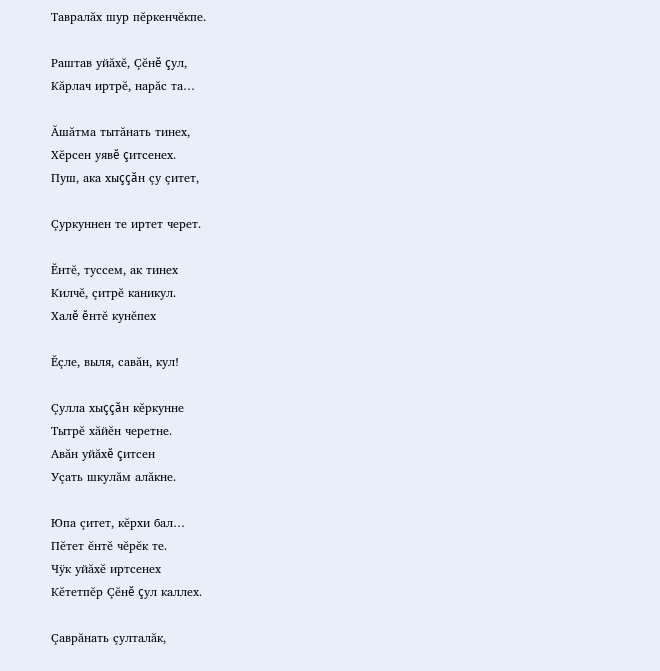Тавралăх шур пĕркенчĕкпе.

Раштав уйăхĕ, Çĕнĕ çул,
Кăрлач иртрĕ, нарăс та…

Ăшăтма тытăнать тинех,
Хĕрсен уявĕ çитсенех.
Пуш, ака хыççăн çу çитет,

Çуркуннен те иртет черет.

Ĕнтĕ, туссем, ак тинех
Килчĕ, çитрĕ каникул.
Халĕ ĕнтĕ кунĕпех

Ĕçле, выля, савăн, кул!

Çулла хыççăн кĕркунне
Тытрĕ хăйĕн черетне.
Авăн уйăхĕ çитсен
Уçать шкулăм алăкне.

Юпа çитет, кĕрхи бал…
Пĕтет ĕнтĕ чĕрĕк те.
Чÿк уйăхĕ иртсенех
Кĕтетпĕр Çĕнĕ çул каллех.

Çаврăнать çулталăк,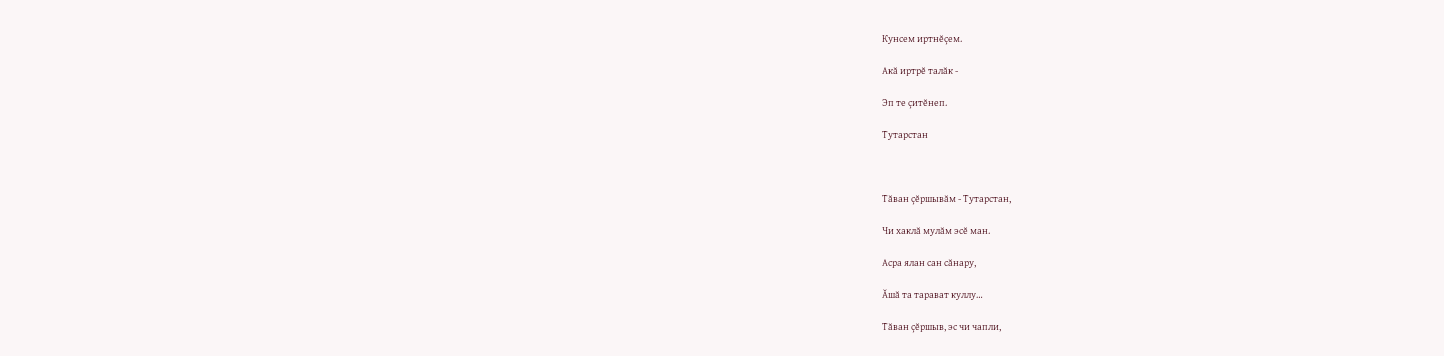Кунсем иртнĕçем.

Акă иртрĕ талăк -

Эп те çитĕнеп.

Тутарстан



Тăван çĕршывăм - Тутарстан,

Чи хаклă мулăм эсĕ ман.

Асра ялан сан сăнару,

Ăшă та тарават куллу…

Тăван çĕршыв, эс чи чапли,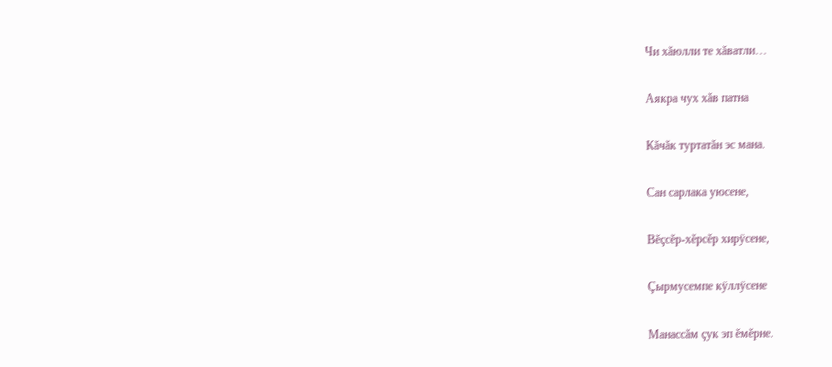Чи хăюлли те хăватли…

Аякра чух хăв патна

Кăчăк туртатăн эс мана.

Сан сарлака уюсене,

Вĕçсĕр-хĕрсĕр хирÿсене,

Çырмусемпе кÿллÿсене

Манассăм çук эп ĕмĕрне.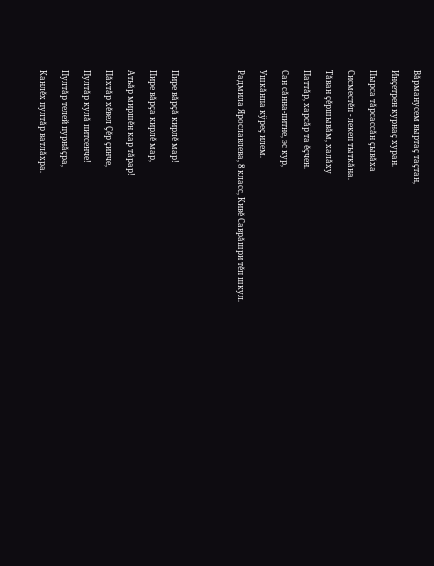Вăрманусем выртаç таçтан,

Инçетрен курнаç хуран.

Пырса тăрсассăн çывăха

Сисместĕп - лекеп тыткăна.

Тăван çĕршывăм, халăху

Паттăр, харсăр та ĕçчен.

Сан сăнна-питне, эс кур,

Ушкăнпа кÿреç илем.

Радмила Ярославлева, 8 класс, Кивĕ Саврăшри тĕп шкул.





Пире вăрçă кирлĕ мар!

Пире вăрçа кирлĕ мар,

Атьăр миршĕн кар тăрар!

Пăхтăр хĕвел Çĕр çинче,

Пултăр кулă питсенче!

Пултăр телей пурнăçра,

Канлĕх пултăр ватлăхра.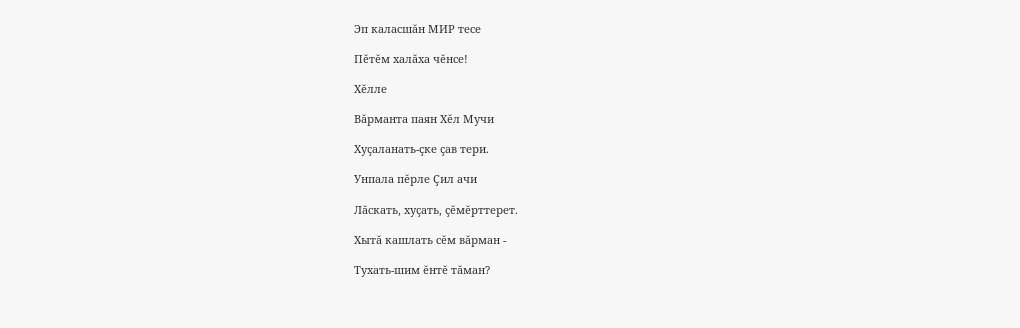Эп каласшăн МИР тесе

Пĕтĕм халăха чĕнсе!

Хĕлле

Вăрманта паян Хĕл Мучи

Хуçаланать-çке çав тери.

Унпала пĕрле Çил ачи

Лăскать, хуçать, çĕмĕрттерет.

Хытă кашлать сĕм вăрман -

Тухать-шим ĕнтĕ тăман?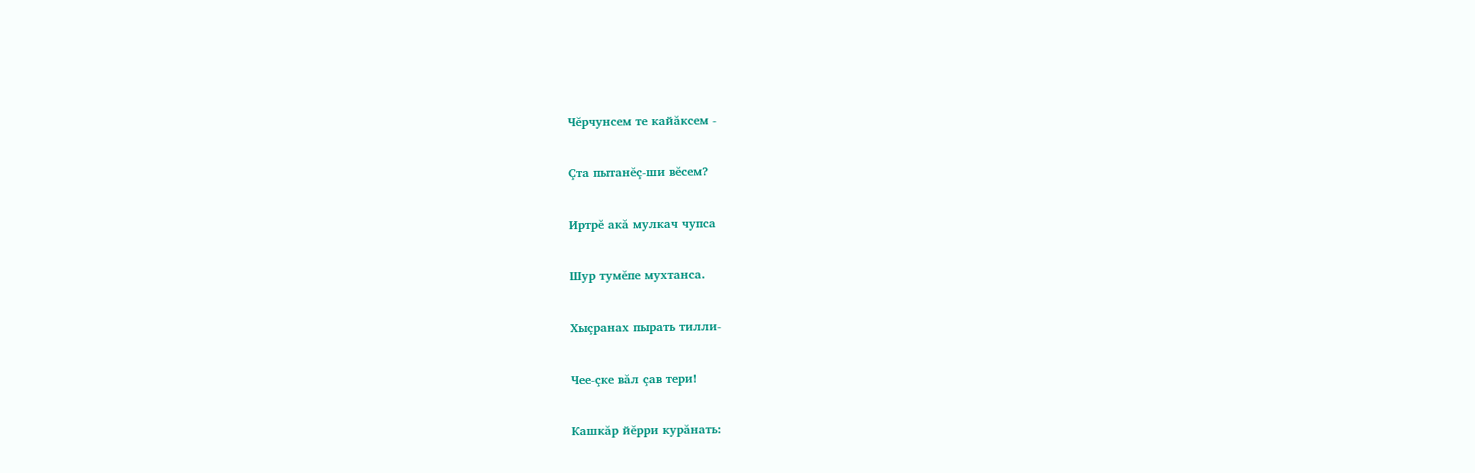Чĕрчунсем те кайăксем -

Çта пытанĕç-ши вĕсем?

Иртрĕ акă мулкач чупса

Шур тумĕпе мухтанса.

Хыçранах пырать тилли-

Чее-çке вăл çав тери!

Кашкăр йĕрри курăнать: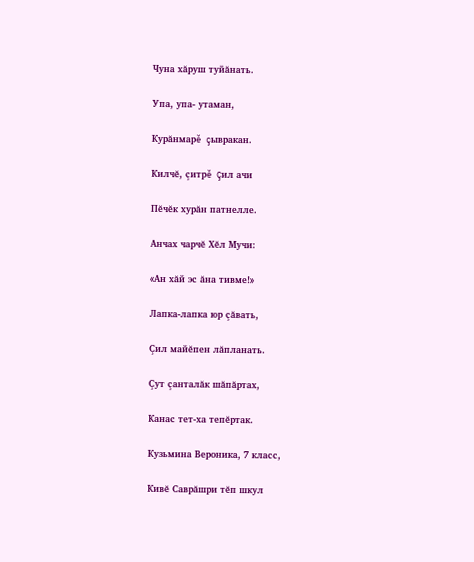Чуна хăруш туйăнать.

Упа, упа- утаман,

Курăнмарĕ çывракан.

Килчĕ, çитрĕ Çил ачи

Пĕчĕк хурăн патнелле.

Анчах чарчĕ Хĕл Мучи:

«Ан хăй эс ăна тивме!»

Лапка-лапка юр çăвать,

Çил майĕпен лăпланать.

Çут çанталăк шăпăртах,

Канас тет-ха тепĕртак.

Кузьмина Вероника, 7 класс,

Кивĕ Саврăшри тĕп шкул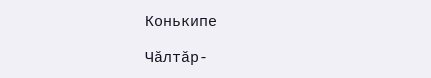Конькипе

Чăлтăр-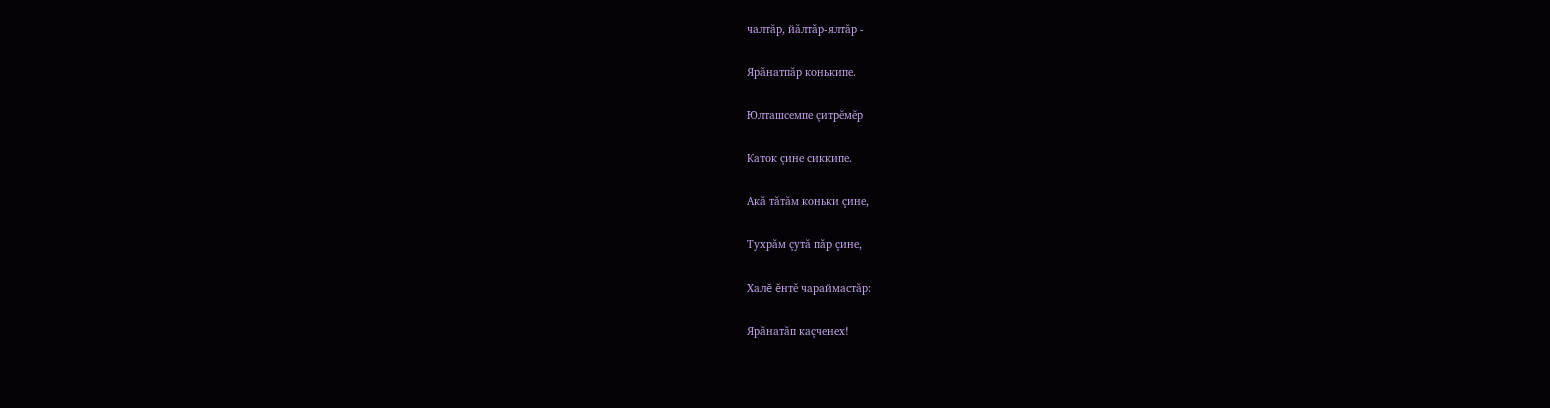чалтăр, йăлтăр-ялтăр -

Ярăнатпăр конькипе.

Юлташсемпе çитрĕмĕр

Каток çине сиккипе.

Акă тăтăм коньки çине,

Тухрăм çутă пăр çине,

Халĕ ĕнтĕ чараймастăр:

Ярăнатăп каçченех!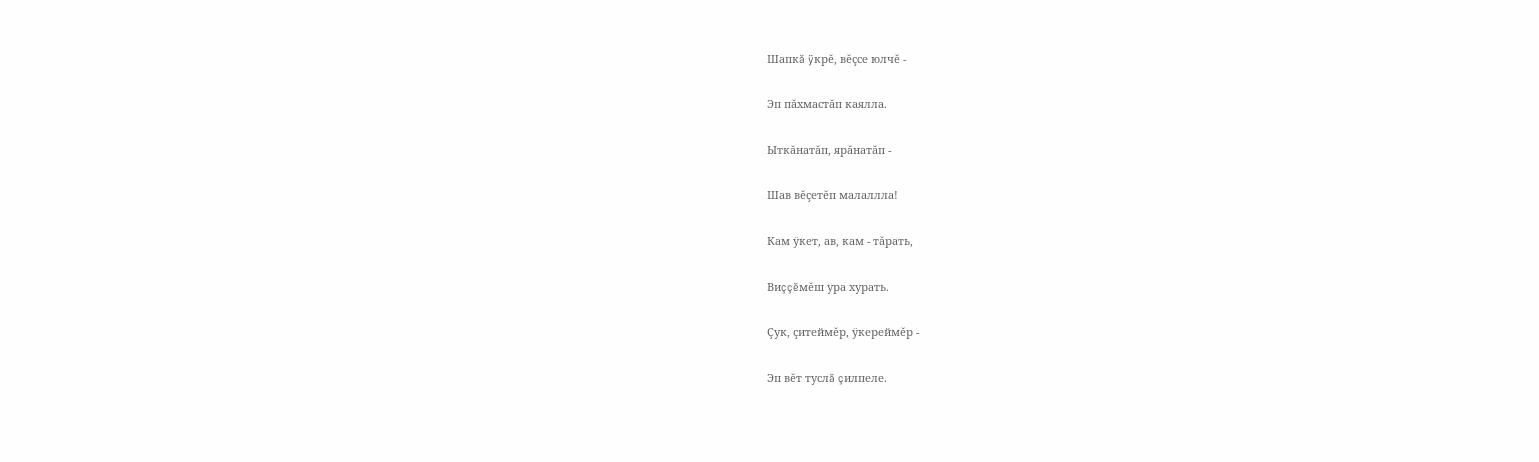Шапкă ÿкрĕ, вĕçсе юлчĕ -

Эп пăхмастăп каялла.

Ыткăнатăп, ярăнатăп -

Шав вĕçетĕп малаллла!

Кам ÿкет, ав, кам - тăрать,

Виççĕмĕш ура хурать.

Çук, çитеймĕр, ÿкереймĕр -

Эп вĕт туслă çилпеле.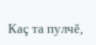Каç та пулчĕ,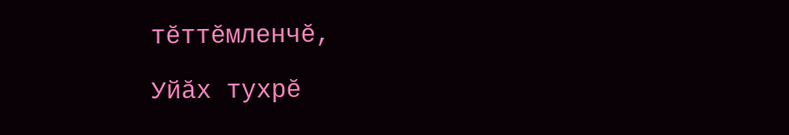тĕттĕмленчĕ,

Уйăх тухрĕ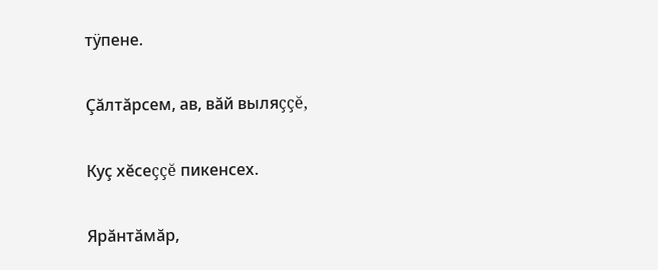тÿпене.

Çăлтăрсем, ав, вăй выляççĕ,

Куç хĕсеççĕ пикенсех.

Ярăнтăмăр,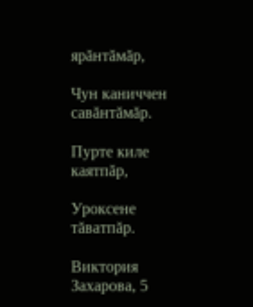ярăнтăмăр,

Чун каниччен савăнтăмăр.

Пурте киле каятпăр,

Уроксене тăватпăр.

Виктория Захарова, 5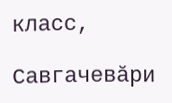класс,

Савгачевăри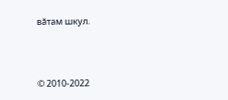вăтам шкул.



© 2010-2022